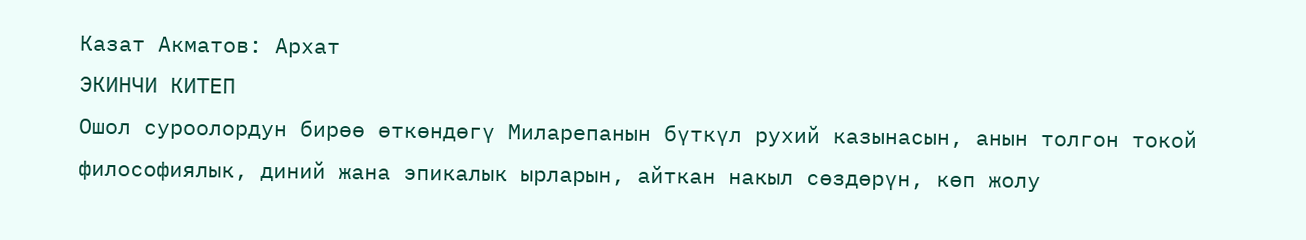Казат Акматов: Архат
ЭКИНЧИ КИТЕП
Ошол суроолордун бирөө өткөндөгү Миларепанын бүткүл рухий казынасын, анын толгон токой философиялык, диний жана эпикалык ырларын, айткан накыл сөздөрүн, көп жолу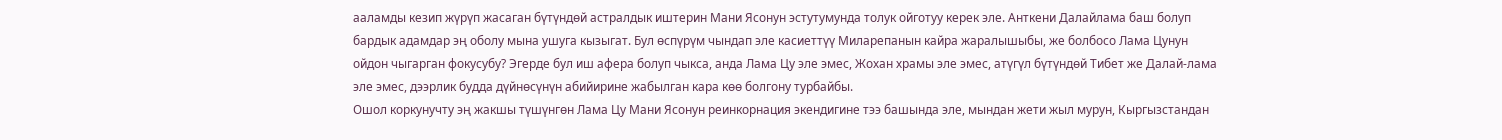ааламды кезип жүрүп жасаган бүтүндөй астралдык иштерин Мани Ясонун эстутумунда толук ойготуу керек эле. Анткени Далайлама баш болуп бардык адамдар эң оболу мына ушуга кызыгат. Бул өспүрүм чындап эле касиеттүү Миларепанын кайра жаралышыбы, же болбосо Лама Цунун ойдон чыгарган фокусубу? Эгерде бул иш афера болуп чыкса, анда Лама Цу эле эмес, Жохан храмы эле эмес, атүгүл бүтүндөй Тибет же Далай-лама эле эмес, дээрлик будда дүйнөсүнүн абийирине жабылган кара көө болгону турбайбы.
Ошол коркунучту эң жакшы түшүнгөн Лама Цу Мани Ясонун реинкорнация экендигине тээ башында эле, мындан жети жыл мурун, Кыргызстандан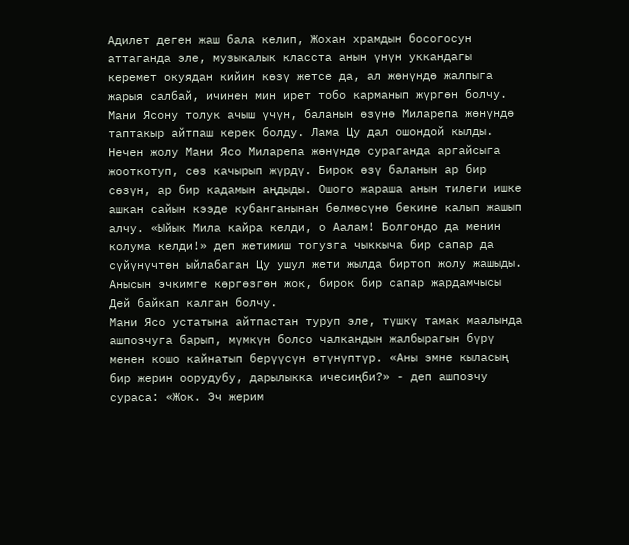Адилет деген жаш бала келип, Жохан храмдын босогосун аттаганда эле, музыкалык класста анын үнүн уккандагы керемет окуядан кийин көзү жетсе да, ал жөнүндө жалпыга жарыя салбай, ичинен мин ирет тобо карманып жүргөн болчу.
Мани Ясону толук ачыш үчүн, баланын өзүнө Миларепа жөнүндө таптакыр айтпаш керек болду. Лама Цу дал ошондой кылды. Нечен жолу Мани Ясо Миларепа жөнүндө сураганда аргайсыга жооткотуп, сөз качырып жүрдү. Бирок өзү баланын ар бир сөзүн, ар бир кадамын аңдыды. Ошого жараша анын тилеги ишке ашкан сайын кээде кубанганынан бөлмөсүнө бекине калып жашып алчу. «Ыйык Мила кайра келди, о Аалам! Болгондо да менин колума келди!» деп жетимиш тогузга чыккыча бир сапар да сүйүнүчтөн ыйлабаган Цу ушул жети жылда биртоп жолу жашыды. Анысын эчкимге көргөзгөн жок, бирок бир сапар жардамчысы Дей байкап калган болчу.
Мани Ясо устатына айтпастан туруп эле, түшкү тамак маалында ашпозчуга барып, мүмкүн болсо чалкандын жалбырагын бүрү менен кошо кайнатып берүүсүн өтүнүптүр. «Аны эмне кыласың бир жерин оорудубу, дарылыкка ичесиңби?» - деп ашпозчу сураса: «Жок. Эч жерим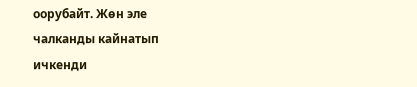оорубайт. Жөн эле чалканды кайнатып ичкенди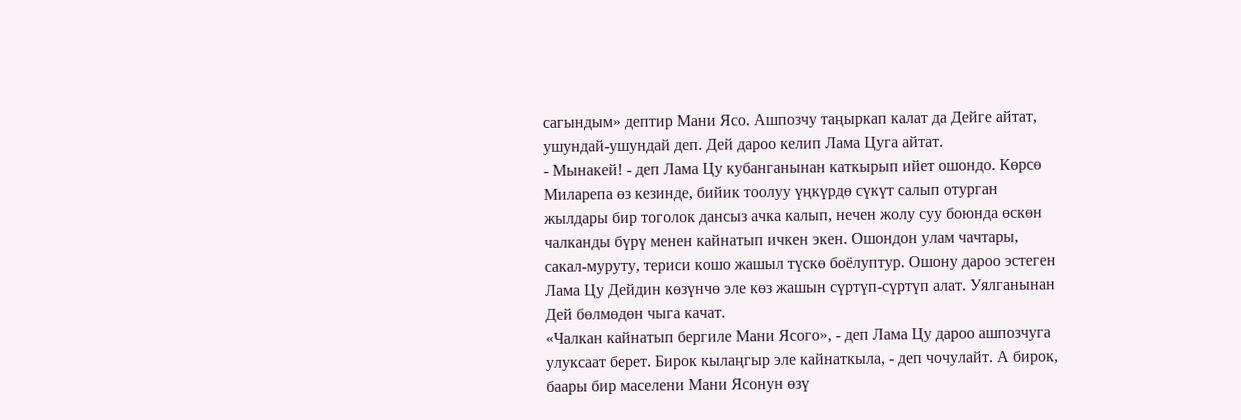сагындым» дептир Мани Ясо. Ашпозчу таңыркап калат да Дейге айтат, ушундай-ушундай деп. Дей дароо келип Лама Цуга айтат.
- Мынакей! - деп Лама Цу кубанганынан каткырып ийет ошондо. Көрсө Миларепа өз кезинде, бийик тоолуу үңкүрдө сүкүт салып отурган жылдары бир тоголок дансыз ачка калып, нечен жолу суу боюнда өскөн чалканды бүрү менен кайнатып ичкен экен. Ошондон улам чачтары, сакал-муруту, териси кошо жашыл түскө боёлуптур. Ошону дароо эстеген Лама Цу Дейдин көзүнчө эле көз жашын сүртүп-сүртүп алат. Уялганынан Дей бөлмөдөн чыга качат.
«Чалкан кайнатып бергиле Мани Ясого», - деп Лама Цу дароо ашпозчуга улуксаат берет. Бирок кылаңгыр эле кайнаткыла, - деп чочулайт. А бирок, баары бир маселени Мани Ясонун өзү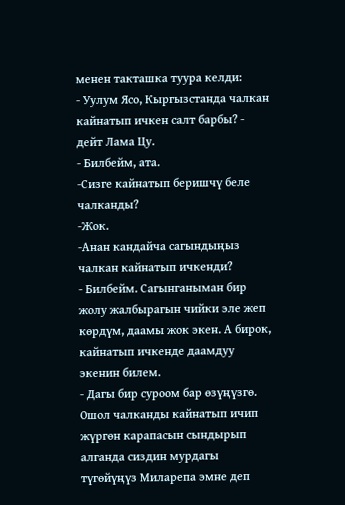менен такташка туура келди:
- Уулум Ясо, Кыргызстанда чалкан кайнатып ичкен салт барбы? - дейт Лама Цу.
- Билбейм, ата.
-Сизге кайнатып беришчү беле чалканды?
-Жок.
-Анан кандайча сагындыңыз чалкан кайнатып ичкенди?
- Билбейм. Сагынганыман бир жолу жалбырагын чийки эле жеп көрдүм, даамы жок экен. А бирок, кайнатып ичкенде даамдуу экенин билем.
- Дагы бир суроом бар өзүңүзгө. Ошол чалканды кайнатып ичип жүргөн карапасын сындырып алганда сиздин мурдагы түгөйүңүз Миларепа эмне деп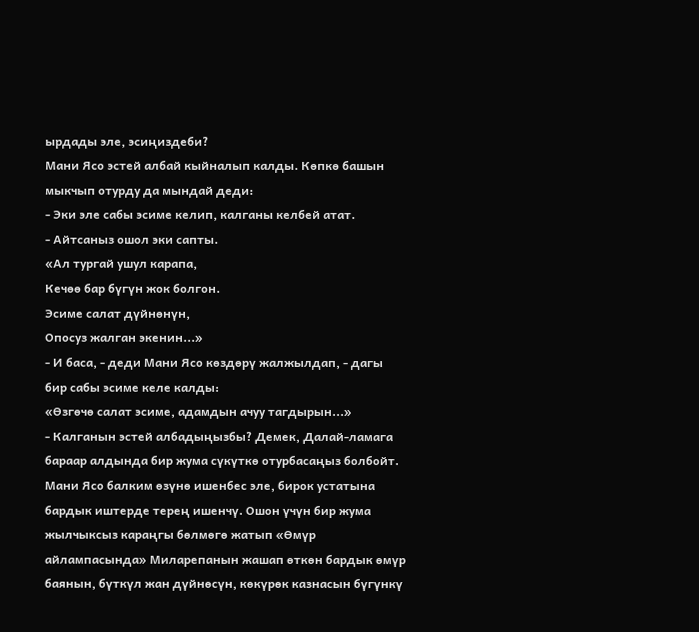ырдады эле, эсиңиздеби?
Мани Ясо эстей албай кыйналып калды. Көпкө башын мыкчып отурду да мындай деди:
- Эки эле сабы эсиме келип, калганы келбей атат.
- Айтсаныз ошол эки сапты.
«Ал тургай ушул карапа,
Кечөө бар бүгүн жок болгон.
Эсиме салат дүйнөнүн,
Опосуз жалган экенин...»
- И баса, - деди Мани Ясо көздөрү жалжылдап, - дагы бир сабы эсиме келе калды:
«Өзгөчө салат эсиме, адамдын ачуу тагдырын...»
- Калганын эстей албадыңызбы? Демек, Далай-ламага бараар алдында бир жума сүкүткө отурбасаңыз болбойт.
Мани Ясо балким өзүнө ишенбес эле, бирок устатына бардык иштерде терең ишенчү. Ошон үчүн бир жума жылчыксыз караңгы бөлмөгө жатып «Өмүр айлампасында» Миларепанын жашап өткөн бардык өмүр баянын, бүткүл жан дүйнөсүн, көкүрөк казнасын бүгүнкү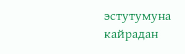эстутумуна кайрадан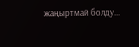жаңыртмай болду...